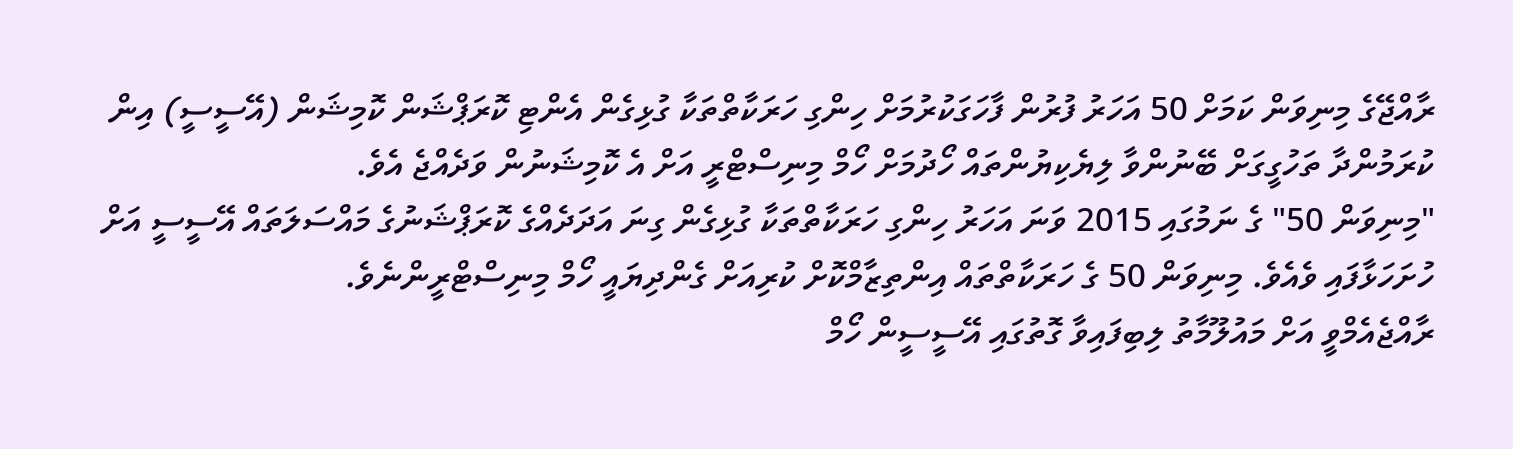ރާއްޖޭގެ މިނިވަން ކަމަށް 50 އަހަރު ފުރުން ފާހަގަކުރުމަށް ހިންގި ހަރަކާތްތަކާ ގުޅިގެން އެންޓި ކޮރަޕްޝަން ކޮމިޝަން (އޭސީސީ) އިން ކުރަމުންދާ ތަހުގީގަށް ބޭނުންވާ ލިޔެކިޔުންތައް ހޯދުމަށް ހޯމް މިނިސްޓްރީ އަށް އެ ކޮމިޝަނުން ވަދެއްޖެ އެވެ.
"މިނިވަން 50" ގެ ނަމުގައި 2015 ވަނަ އަހަރު ހިންގި ހަރަކާތްތަކާ ގުޅިގެން ގިނަ އަދަދެއްގެ ކޮރަޕްޝަނުގެ މައްސަލަތައް އޭސީސީ އަށް ހުށަހަޅާފައި ވެއެވެ. މިނިވަން 50 ގެ ހަރަކާތްތައް އިންތިޒާމްކޮށް ކުރިއަށް ގެންދިޔައީ ހޯމް މިނިސްޓްރީންނެވެ.
ރާއްޖެއެމްވީ އަށް މައުލޫމާތު ލިބިފައިވާ ގޮތުގައި އޭސީސީން ހޯމް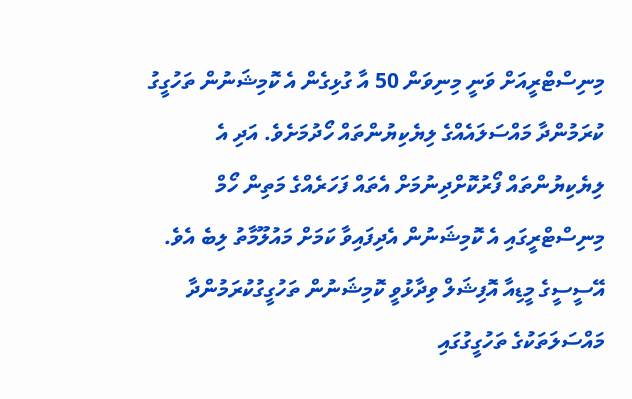މިނިސްޓްރީއަށް ވަނީ މިނިވަން 50 އާ ގުޅިގެން އެ ކޮމިޝަނުން ތަހުގީގު ކުރަމުންދާ މައްސަލައެއްގެ ލިޔެކިޔުންތައް ހޯދުމަށެވެ. އަދި އެ ލިޔެކިޔުންތައް ފޯރުކޮށްދިނުމަށް އެތައް ފަހަރެއްގެ މަތިން ހޯމް މިނިސްޓްރީގައި އެ ކޮމިޝަނުން އެދިފައިވާ ކަމަށް މައުލޫމާތު ލިބެ އެވެ.
އޭސީސީގެ މީޑިއާ އޮފިޝަލް ވިދާޅުވީ ކޮމިޝަނުން ތަހުގީގުކުރަމުންދާ މައްސަލަތަކުގެ ތަހުގީގުގައި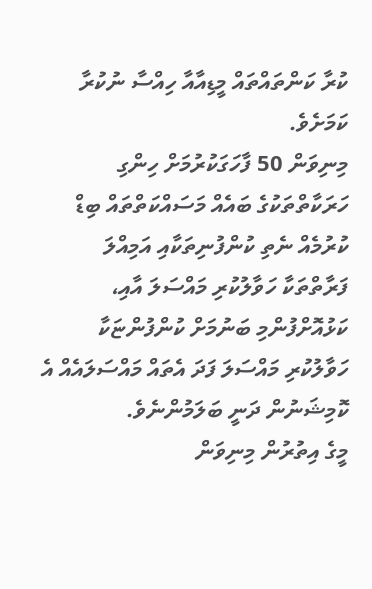ކުރާ ކަންތައްތައް މީޑިއާއާ ހިއްސާ ނުކުރާ ކަމަށެވެ.
މިނިވަން 50 ފާހަގަކުރުމަށް ހިންގި ހަރަކާތްތަކުގެ ބައެއް މަސައްކަތްތައް ބިޑް ކުރުމެއް ނެތި ކުންފުނިތަކާއި އަމިއްލަ ފަރާތްތަކާ ހަވާލުކުރި މައްސަލަ އާއި، ކަޅުއޮށްފުންމި ބަނުމަށް ކުންފުންޏަކާ ހަވާލުކުރި މައްސަލަ ފަދަ އެތައް މައްސަލައެއް އެ ކޮމިޝަނުން ދަނީ ބަލަމުންނެވެ.
މީގެ އިތުރުން މިނިވަން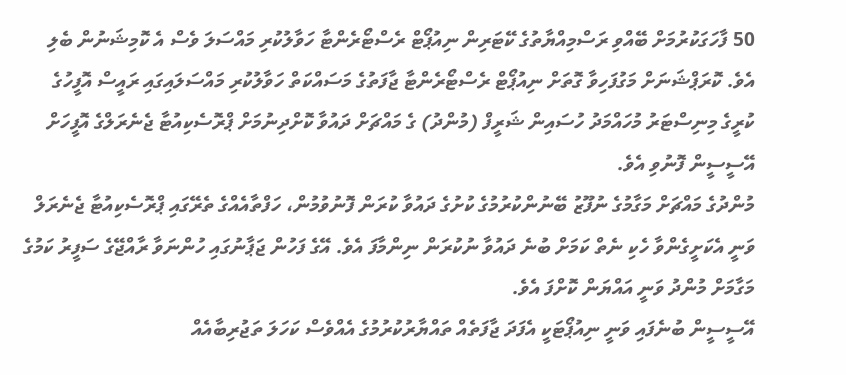50 ފާހަގަކުރުމަށް ބޭއްވި ރަސްމިއްޔާތުގެ ކޭޓަރިން ނިއުޕޯޓް ރެސްޓޯރެންޓާ ހަވާލުކުރި މައްސަލަ ވެސް އެ ކޮމިޝަނުން ބެލި އެވެ. ކޮރަޕްޝަނަށް މަގުފަހިވާ ގޮތަށް ނިއުޕޯޓް ރެސްޓޯރެންޓާ ޖާފަތުގެ މަސައްކަތް ހަވާލުކުރި މައްސަލައިގައި ރައީސް އޮފީހުގެ ކުރީގެ މިނިސްޓަރު މުހައްމަދު ހުސައިން ޝަރީފް (މުންދު) ގެ މައްޗަށް ދައުވާ ކޮށްދިނުމަށް ޕްރޮސެކިއުޓާ ޖެނެރަލްގެ އޮފީހަށް އޭސީސީން ފޮނުވި އެވެ.
މުންދުގެ މައްޗަށް މަގާމުގެ ނުފޫޒު ބޭނުންކުރުމުގެ ކުށުގެ ދައުވާ ކުރަން ފޮނުވުމުން، ހަފްތާއެއްގެ ތެރޭގައި ޕްރޮސެކިއުޓާ ޖެނެރަލް ވަނީ އެކަށީގެންވާ ހެކި ނެތް ކަމަށް ބުނެ ދައުވާ ނުކުރަން ނިންމާފަ އެވެ. އޭގެ ފަހުން ޖަޕާނުގައި ހުންނަވާ ރާއްޖޭގެ ސަފީރު ކަމުގެ މަގާމަށް މުންދު ވަނީ އައްޔަން ކޮށްފަ އެވެ.
އޭސީސީން ބުނެފައި ވަނީ ނިއުޕޯޓަކީ އެފަދަ ޖާފަތެއް ތައްޔާރުކުރުމުގެ އެއްވެސް ކަހަލަ ތަޖުރިބާއެއް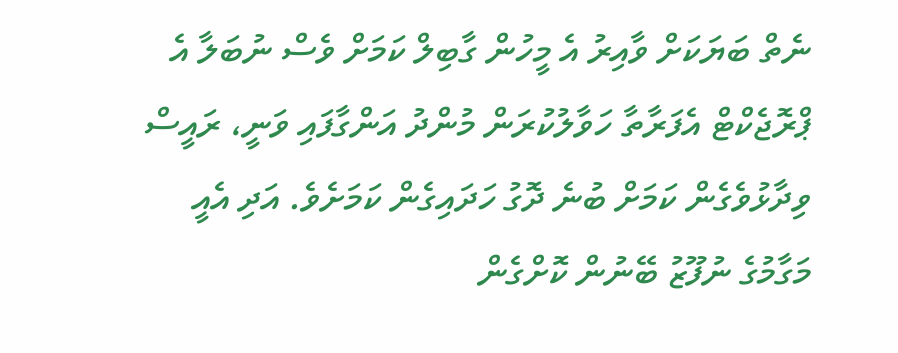ނެތް ބަޔަކަށް ވާއިރު އެ މީހުން ގާބިލް ކަމަށް ވެސް ނުބަލާ އެ ޕްރޮޖެކްޓް އެފަރާތާ ހަވާލުކުރަން މުންދު އަންގާފައި ވަނީ، ރައީސް ވިދާޅުވެގެން ކަމަށް ބުނެ ދޮގު ހަދައިގެން ކަމަށެވެ. އަދި އެއީ މަގާމުގެ ނުފޫޒު ބޭނުން ކޮށްގެން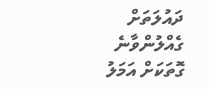ދައުލަތަށް ގެއްލުންވާނެ ގޮތަކަށް އަމަލު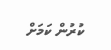ކުރުން ކަމަށް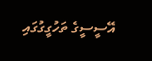އޭސީސީގެ ތަހުގީގުގައި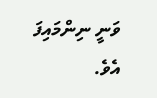ވަނީ ނިންމައިފަ އެވެ.